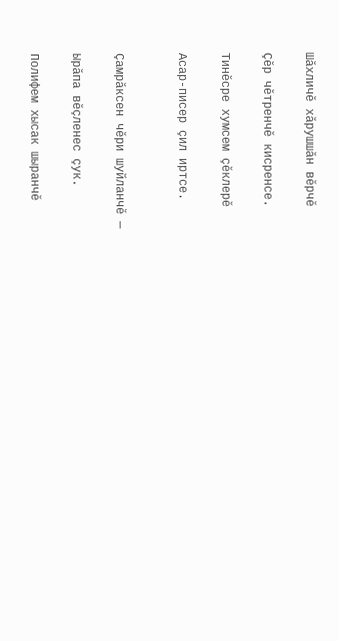Шăхличĕ хăрушшăн вĕрчĕ

Çĕр чĕтренчĕ кисренсе.

Тинĕсре хумсем çĕклерĕ

Асар-писер çил иртсе.


Çамрăксен чĕри шуйланчĕ —

Ырăпа вĕçленес çук.

Полифем хысак шыранчĕ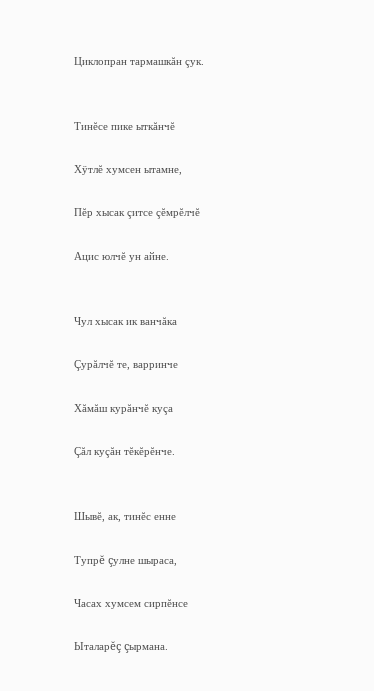Циклопран тармашкăн çук.


Тинĕсе пике ыткăнчĕ

Хÿтлĕ хумсен ытамне,

Пĕр хысак çитсе çĕмрĕлчĕ

Ацис юлчĕ ун айне.


Чул хысак ик ванчăка

Çурăлчĕ те, варринче

Хăмăш курăнчĕ куçа

Çăл куçăн тĕкĕрĕнче.


Шывĕ, ак, тинĕс енне

Тупрĕ çулне шыраса,

Часах хумсем сирпĕнсе

Ыталарĕç çырмана.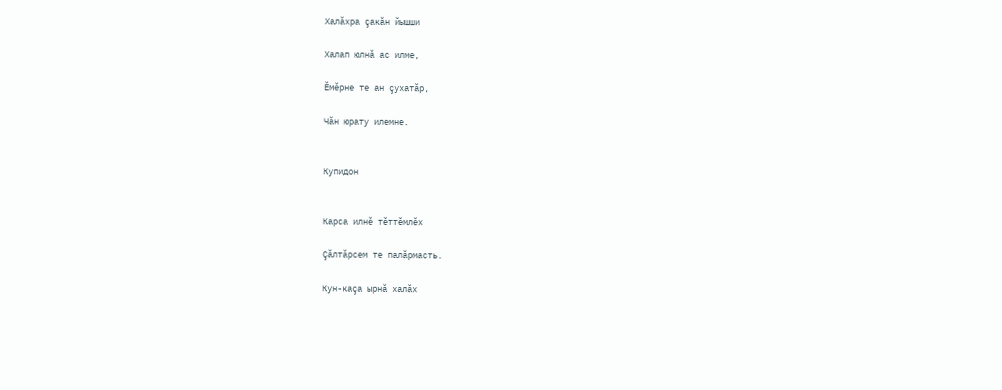Халăхра çакăн йышши

Халап юлнă ас илме,

Ĕмĕрне те ан çухатăр,

Чăн юрату илемне.


Купидон


Карса илнĕ тĕттĕмлĕх

Çăлтăрсем те палăрмасть.

Кун-каçа ырнă халăх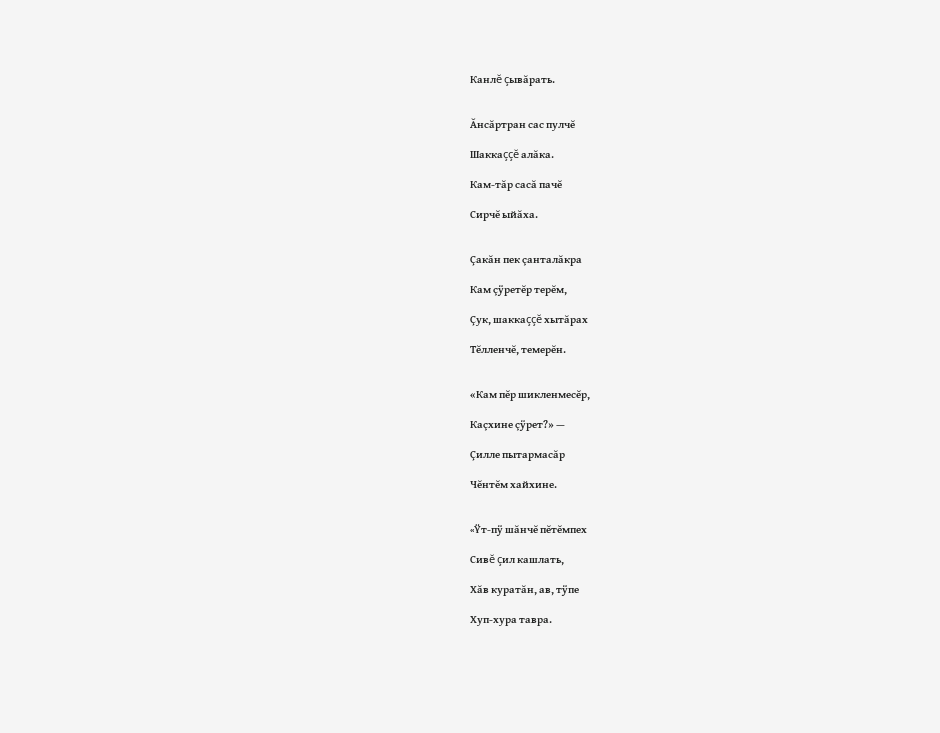Канлĕ çывăрать.


Ăнсăртран сас пулчĕ

Шаккаççĕ алăка.

Кам-тăр сасă пачĕ

Сирчĕ ыйăха.


Çакăн пек çанталăкра

Кам çÿретĕр терĕм,

Çук, шаккаççĕ хытăрах

Тĕлленчĕ, темерĕн.


«Кам пĕр шикленмесĕр,

Каçхине çÿрет?» —

Çилле пытармасăр

Чĕнтĕм хайхине.


«Ÿт-пÿ шăнчĕ пĕтĕмпех

Сивĕ çил кашлать,

Хăв куратăн, ав, тÿпе

Хуп-хура тавра.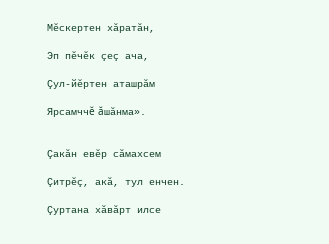Мĕскертен хăратăн,

Эп пĕчĕк çеç ача,

Çул-йĕртен аташрăм

Ярсамччĕ ăшăнма».


Çакăн евĕр сăмахсем

Çитрĕç, акă, тул енчен.

Çуртана хăвăрт илсе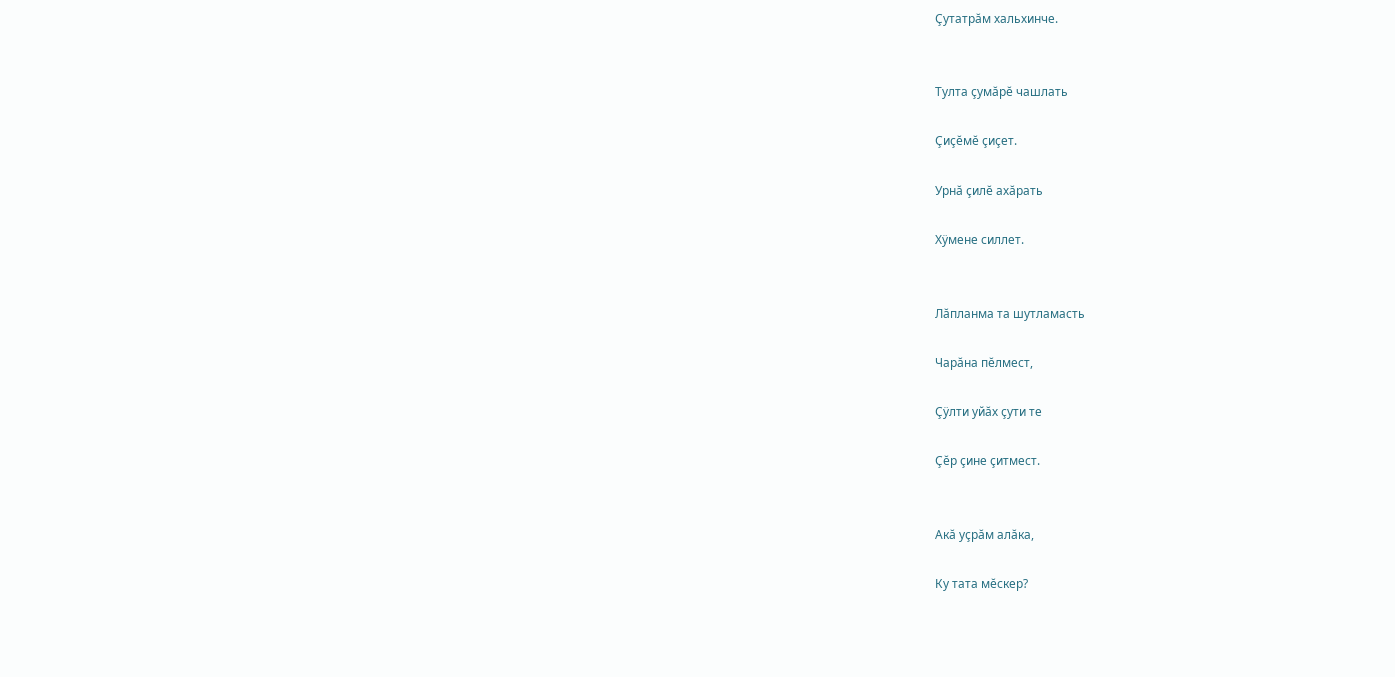Çутатрăм хальхинче.


Тулта çумăрĕ чашлать

Çиçĕмĕ çиçет.

Урнă çилĕ ахăрать

Хÿмене силлет.


Лăпланма та шутламасть

Чарăна пĕлмест,

Çÿлти уйăх çути те

Çĕр çине çитмест.


Акă уçрăм алăка,

Ку тата мĕскер?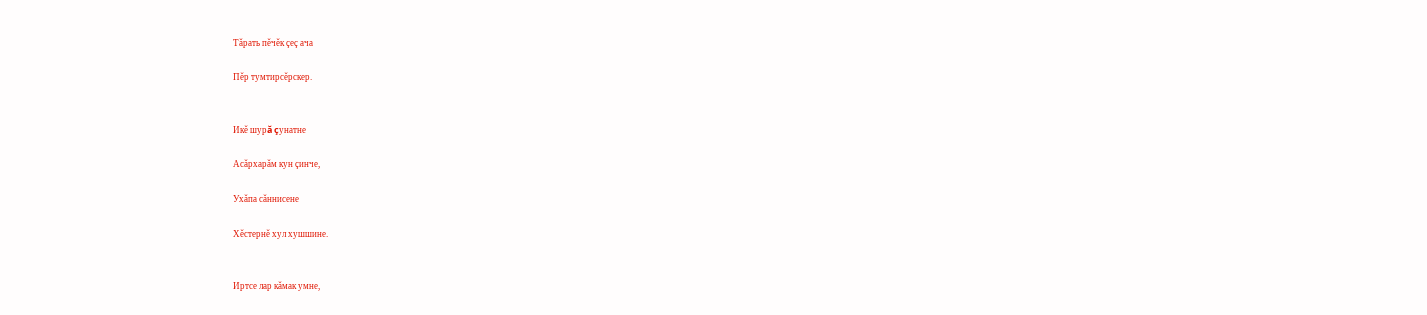Тăрать пĕчĕк çеç ача

Пĕр тумтирсĕрскер.


Икĕ шурă çунатне

Асăрхарăм кун çинче,

Ухăпа сăннисене

Хĕстернĕ хул хушшине.


Иртсе лар кăмак умне,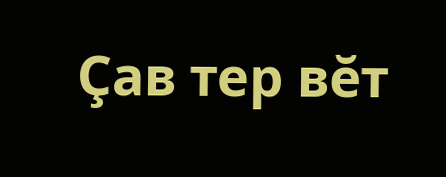Çав тер вĕт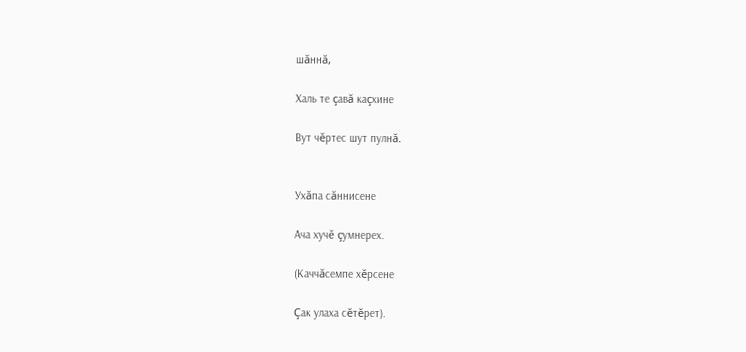шăннă,

Халь те çавă каçхине

Вут чĕртес шут пулнă.


Ухăпа сăннисене

Ача хучĕ çумнерех.

(Каччăсемпе хĕрсене

Çак улаха сĕтĕрет).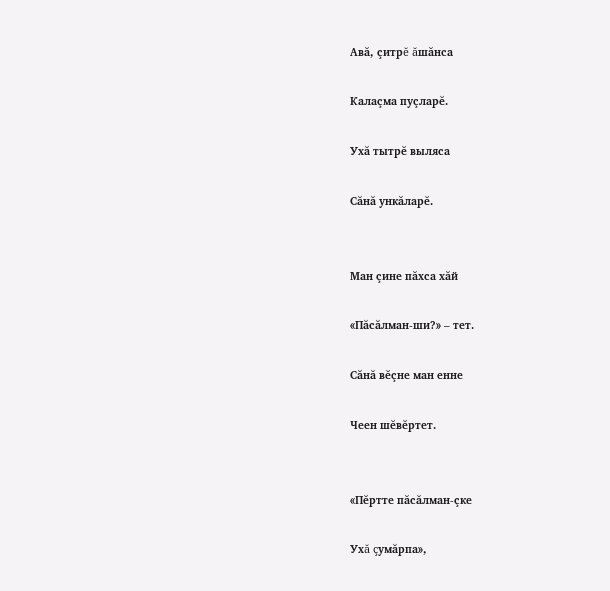Авă, çитрĕ ăшăнса

Калаçма пуçларĕ.

Ухă тытрĕ выляса

Сăнă ункăларĕ.


Ман çине пăхса хăй

«Пăсăлман-ши?» – тет.

Сăнă вĕçне ман енне

Чеен шĕвĕртет.


«Пĕртте пăсăлман-çке

Ухă çумăрпа»,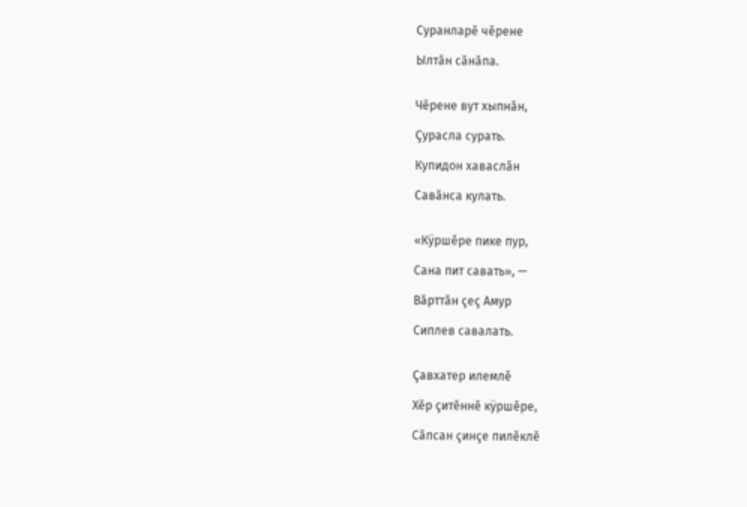Суранларĕ чĕрене

Ылтăн сăнăпа.


Чĕрене вут хыпнăн,

Çурасла сурать.

Купидон хаваслăн

Савăнса кулать.


«Кÿршĕре пике пур,

Сана пит савать», —

Вăрттăн çеç Амур

Сиплев савалать.


Çавхатер илемлĕ

Хĕр çитĕннĕ кÿршĕре,

Сăпсан çинçе пилĕклĕ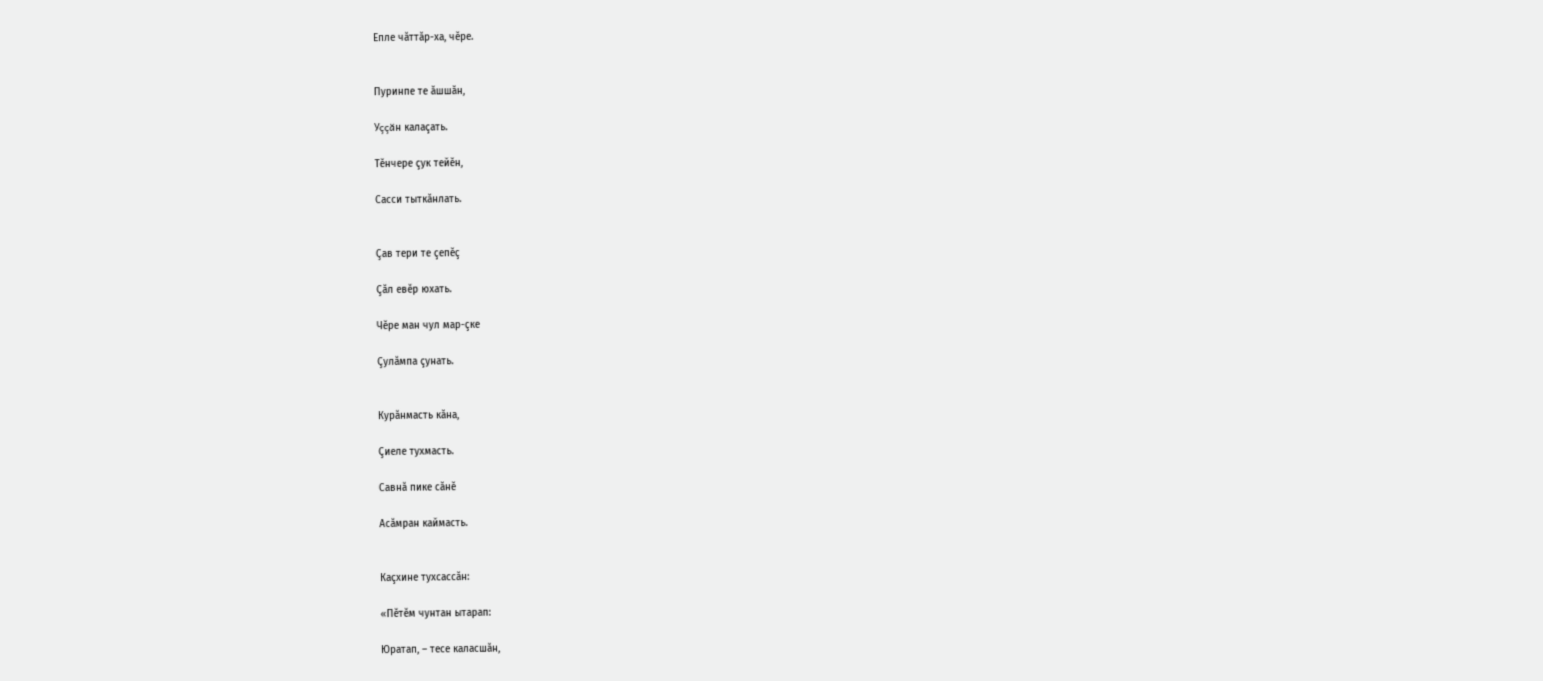Епле чăттăр-ха, чĕре.


Пуринпе те ăшшăн,

Уççăн калаçать.

Тĕнчере çук тейĕн,

Сасси тыткăнлать.


Çав тери те çепĕç

Çăл евĕр юхать.

Чĕре ман чул мар-çке

Çулăмпа çунать.


Курăнмасть кăна,

Çиеле тухмасть.

Савнă пике сăнĕ

Асăмран каймасть.


Каçхине тухсассăн:

«Пĕтĕм чунтан ытарап:

Юратап, – тесе каласшăн,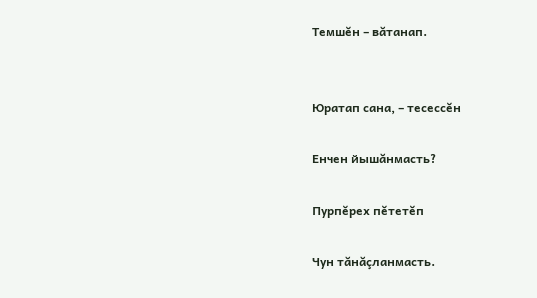Темшĕн – вăтанап.


Юратап сана, – тесессĕн

Енчен йышăнмасть?

Пурпĕрех пĕтетĕп

Чун тăнăçланмасть.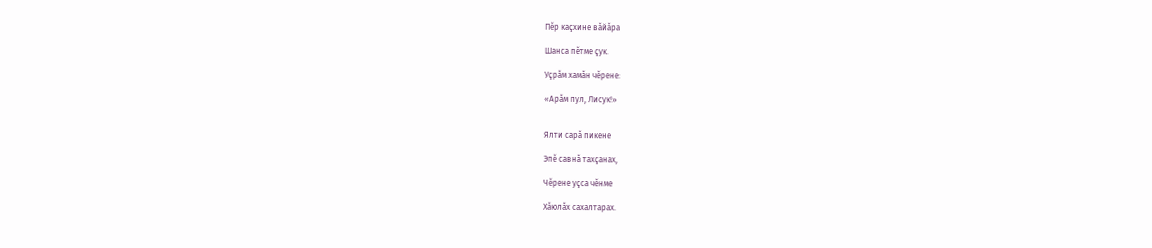Пĕр каçхине вăйăра

Шанса пĕтме çук.

Уçрăм хамăн чĕрене:

«Арăм пул, Лисук!»


Ялти сарă пикене

Эпĕ савнă тахçанах,

Чĕрене уçса чĕнме

Хăюлăх сахалтарах.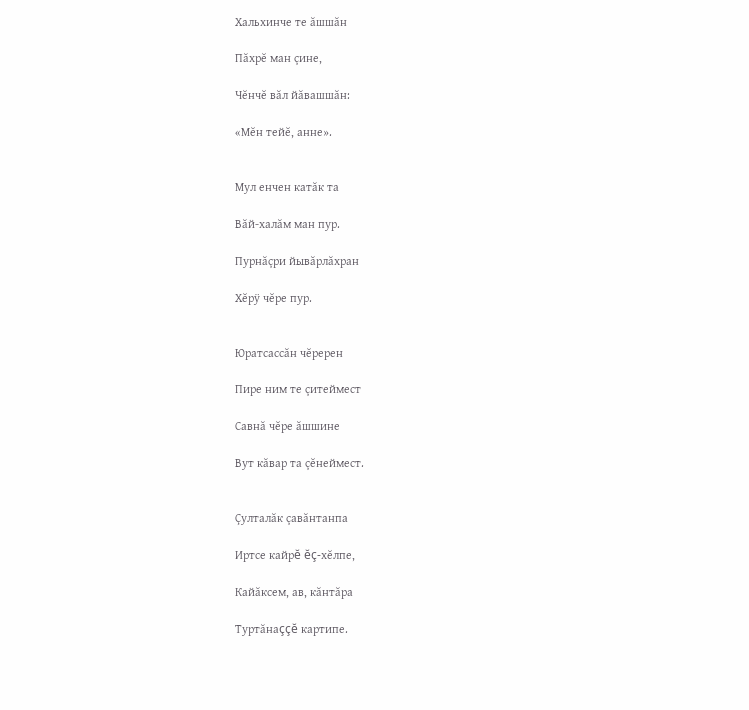Хальхинче те ăшшăн

Пăхрĕ ман çине,

Чĕнчĕ вăл йăвашшăн:

«Мĕн тейĕ, анне».


Мул енчен катăк та

Вăй-халăм ман пур.

Пурнăçри йывăрлăхран

Хĕрÿ чĕре пур.


Юратсассăн чĕререн

Пире ним те çитеймест

Савнă чĕре ăшшине

Вут кăвар та çĕнеймест.


Çулталăк çавăнтанпа

Иртсе кайрĕ ĕç-хĕлпе,

Кайăксем, ав, кăнтăра

Туртăнаççĕ картипе.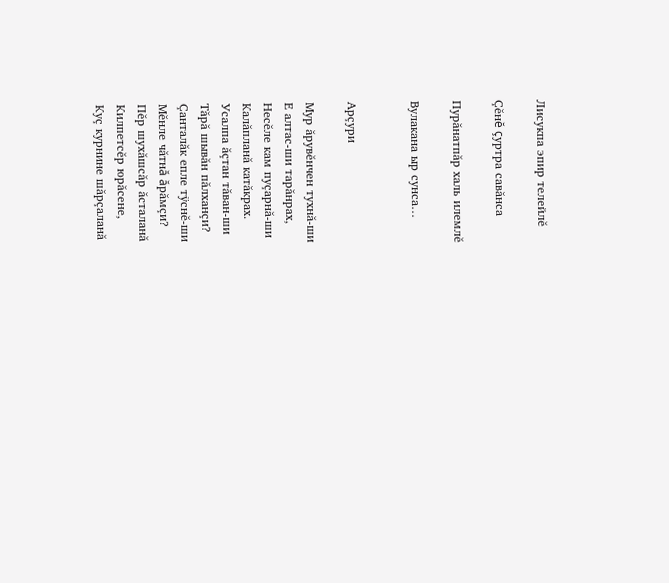Лисукпа эпир телейлĕ

Çĕнĕ çуртра савăнса

Пурăнатпăр халь илемлĕ

Вулакана ыр сунса…


Арçури

Мур ăрувĕнчен тухнă-ши
Е алтас-ши тарăнрах,
Несĕле кам пуçарнă-ши
Калăпланă катăкрах.
Усалпа ăçтан тăван-ши
Тăрă шывăн пăлханçи?
Çанталăк епле тÿснĕ-ши
Мĕнле чăтнă ăрăмçи?
Пĕр шухăшсăр ăсталанă
Килпетсĕр юрăсене,
Куç курнине шăрçаланă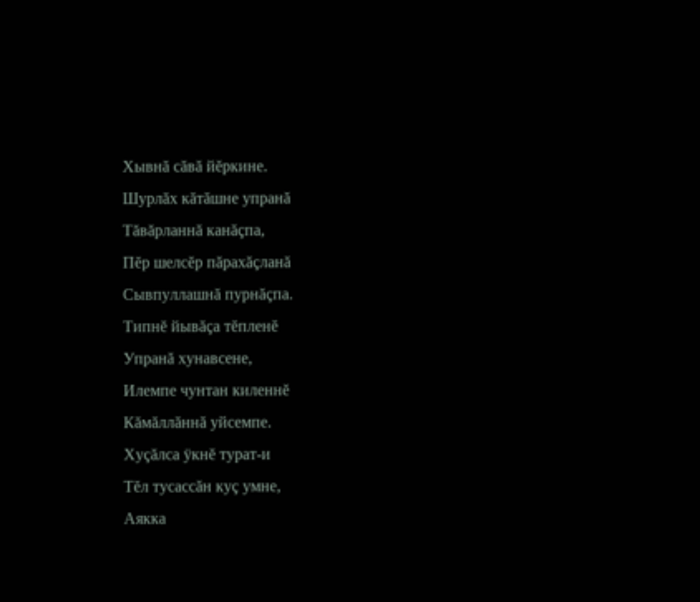Хывнă сăвă йĕркине.
Шурлăх кăтăшне упранă
Тăвăрланнă канăçпа,
Пĕр шелсĕр пăрахăçланă
Сывпуллашнă пурнăçпа.
Типнĕ йывăçа тĕпленĕ
Упранă хунавсене,
Илемпе чунтан киленнĕ
Кăмăллăннă уйсемпе.
Хуçăлса ÿкнĕ турат-и
Тĕл тусассăн куç умне,
Аякка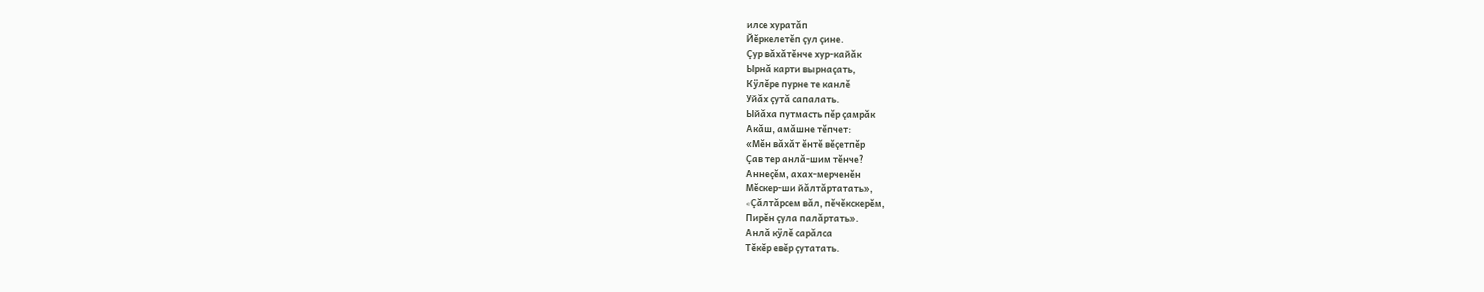илсе хуратăп
Йĕркелетĕп çул çине.
Çур вăхăтĕнче хур-кайăк
Ырнă карти вырнаçать,
Кÿлĕре пурне те канлĕ
Уйăх çутă сапалать.
Ыйăха путмасть пĕр çамрăк
Акăш, амăшне тĕпчет:
«Мĕн вăхăт ĕнтĕ вĕçетпĕр
Çав тер анлă-шим тĕнче?
Аннеçĕм, ахах-мерченĕн
Мĕскер-ши йăлтăртатать»,
«Çăлтăрсем вăл, пĕчĕкскерĕм,
Пирĕн çула палăртать».
Анлă кÿлĕ сарăлса
Тĕкĕр евĕр çутатать.